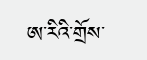ཨ་རིའི་གྲོས་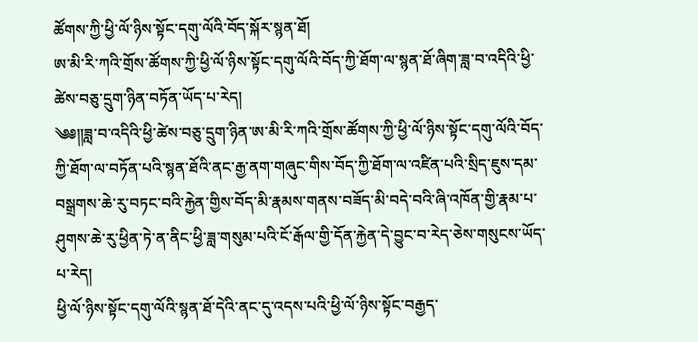ཚོགས་ཀྱི་ཕྱི་ལོ་ཉིས་སྟོང་དགུ་ལོའི་བོད་སྐོར་སྙན་ཐོ།
ཨ་མི་རི་ཀའི་གྲོས་ཚོགས་ཀྱི་ཕྱི་ལོ་ཉིས་སྟོང་དགུ་ལོའི་བོད་ཀྱི་ཐོག་ལ་སྙན་ཐོ་ཞིག་ཟླ་བ་འདིའི་ཕྱི་ཚེས་བཅུ་དྲུག་ཉིན་བཏོན་ཡོད་པ་རེད།
༄༅༎ཟླ་བ་འདིའི་ཕྱི་ཚེས་བཅུ་དྲུག་ཉིན་ཨ་མི་རི་ཀའི་གྲོས་ཚོགས་ཀྱི་ཕྱི་ལོ་ཉིས་སྟོང་དགུ་ལོའི་བོད་ཀྱི་ཐོག་ལ་བཏོན་པའི་སྙན་ཐོའི་ནང་རྒྱ་ནག་གཞུང་གིས་བོད་ཀྱི་ཐོག་ལ་འཛིན་པའི་སྲིད་ཇུས་དམ་བསྒྲགས་ཆེ་རུ་བཏང་བའི་རྐྱེན་གྱིས་བོད་མི་རྣམས་གནས་བཟོད་མི་བདེ་བའི་ཞི་འཁོན་གྱི་རྣམ་པ་ཤུགས་ཆེ་རུ་ཕྱིན་ཏེ་ན་ནིང་ཕྱི་ཟླ་གསུམ་པའི་ངོ་རྒོལ་གྱི་དོན་རྐྱེན་དེ་བྱུང་བ་རེད་ཅེས་གསུངས་ཡོད་པ་རེད།
ཕྱི་ལོ་ཉིས་སྟོང་དགུ་ལོའི་སྙན་ཐོ་དེའི་ནང་དུ་འདས་པའི་ཕྱི་ལོ་ཉིས་སྟོང་བརྒྱད་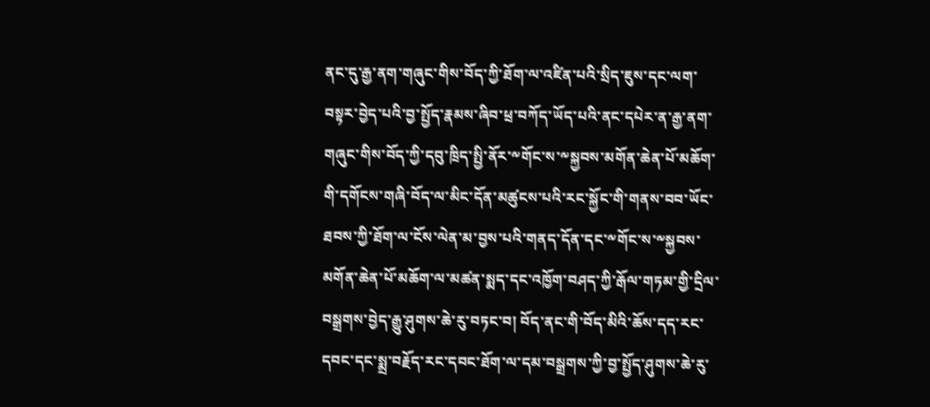ནང་དུ་རྒྱ་ནག་གཞུང་གིས་བོད་ཀྱི་ཐོག་ལ་འཛིན་པའི་སྲིད་ཇུས་དང་ལག་བསྟར་བྱེད་པའི་བྱ་སྤྱོད་རྣམས་ཞིབ་ཕྲ་བཀོད་ཡོད་པའི་ནང་དཔེར་ན་རྒྱ་ནག་གཞུང་གིས་བོད་ཀྱི་དབུ་ཁྲིད་སྤྱི་ནོར་༸གོང་ས་༸སྐྱབས་མགོན་ཆེན་པོ་མཆོག་གི་དགོངས་གཞི་བོད་ལ་མིང་དོན་མཚུངས་པའི་རང་སྐྱོང་གི་གནས་བབ་ཡོང་ཐབས་ཀྱི་ཐོག་ལ་ངོས་ལེན་མ་བྱས་པའི་གནད་དོན་དང་༸གོང་ས་༸སྐྱབས་མགོན་ཆེན་པོ་མཆོག་ལ་མཚན་སྨད་དང་འཁྱོག་བཤད་ཀྱི་རྒོལ་གཏམ་གྱི་དྲིལ་བསྒྲགས་བྱེད་རྒྱུ་ཤུགས་ཆེ་རུ་བཏང་བ། བོད་ནང་གི་བོད་མིའི་ཆོས་དད་རང་དབང་དང་སྨྲ་བརྗོད་རང་དབང་ཐོག་ལ་དམ་བསྒྲགས་ཀྱི་བྱ་སྤྱོད་ཤུགས་ཆེ་རུ་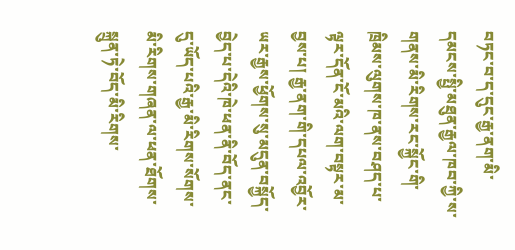བཏང་བ་ད་དུང་རྒྱ་ནག་མི་དམངས་སྤྱི་མཐུན་རྒྱལ་ཁབ་ཀྱི་ས་གནས་མི་རིགས་རང་སྐྱོང་གི་ཁྲིམས་ལུགས་ཁ་ནས་བཤད་པ་ལྟར་དོན་ངོ་མའི་ལག་བསྟར་མ་བྱས་པ། རྒྱ་ནག་གི་དཔལ་འབྱོར་ཡར་རྒྱས་ཕྱོགས་སུ་མདུན་བསྐྱོད་བྱེད་པ་དེའི་ཁེ་ཕན་ནི་བོད་ནང་དུ་ཡོད་པའི་རྒྱ་མི་རིགས་སོགས་མི་རིགས་གཞན་ལ་ཕན་ཐོགས་སྐྲུན་ཏེ་བོད་མི་རིགས་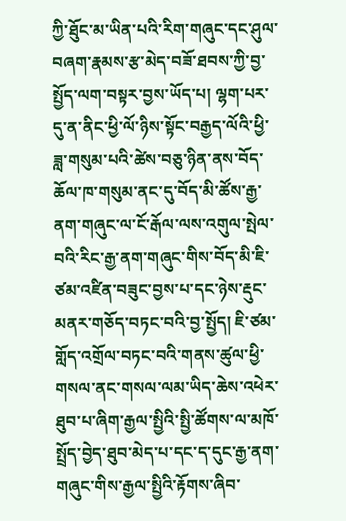ཀྱི་ཐོུང་མ་ཡིན་པའི་རིག་གཞུང་དང་ཤུལ་བཞག་རྣམས་རྩ་མེད་བཟོ་ཐབས་ཀྱི་བྱ་སྤྱོད་ལག་བསྟར་བྱས་ཡོད་པ། ལྷག་པར་དུ་ན་ནིང་ཕྱི་ལོ་ཉིས་སྟོང་བརྒྱད་ལོའི་ཕྱི་ཟླ་གསུམ་པའི་ཚེས་བཅུ་ཉིན་ནས་བོད་ཆོལ་ཁ་གསུམ་ནང་དུ་བོད་མི་ཚོས་རྒྱ་ནག་གཞུང་ལ་ངོ་རྒོལ་ལས་འགུལ་སྤེལ་བའི་རིང་རྒྱ་ནག་གཞུང་གིས་བོད་མི་ཇི་ཙམ་འཛིན་བཟུང་བྱས་པ་དང་ཉེས་རྡུང་མནར་གཅོད་བཏང་བའི་བྱ་སྤྱོད། ཇི་ཙམ་གློད་འགྲོལ་བཏང་བའི་གནས་ཚུལ་ཕྱི་གསལ་ནང་གསལ་ལམ་ཡིད་ཆེས་འཕེར་ཐུབ་པ་ཞིག་རྒྱལ་སྤྱིའི་སྤྱི་ཚོགས་ལ་མཁོ་སྤྲོད་བྱེད་ཐུབ་མེད་པ་དང་ད་དུང་རྒྱ་ནག་གཞུང་གིས་རྒྱལ་སྤྱིའི་རྟོགས་ཞིབ་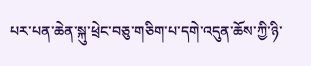པར་པན་ཆེན་སྐུ་ཕྲེང་བཅུ་གཅིག་པ་དགེ་འདུན་ཆོས་ཀྱི་ཉི་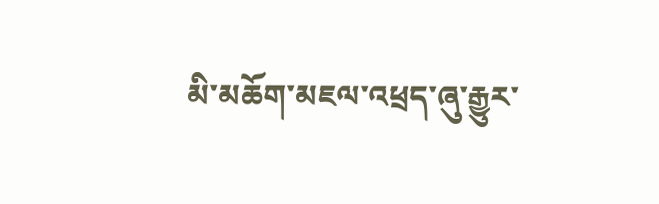མི་མཆོག་མཇལ་འཕྲད་ཞུ་རྒྱུར་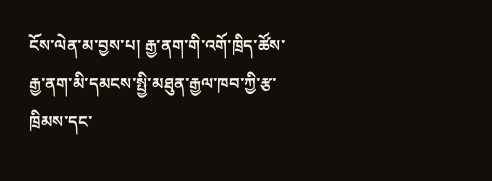ངོས་ལེན་མ་བྱས་པ། རྒྱ་ནག་གི་འགོ་ཁྲིད་ཚོས་རྒྱ་ནག་མི་དམངས་སྤྱི་མཐུན་རྒྱལ་ཁབ་ཀྱི་རྩ་ཁྲིམས་དང་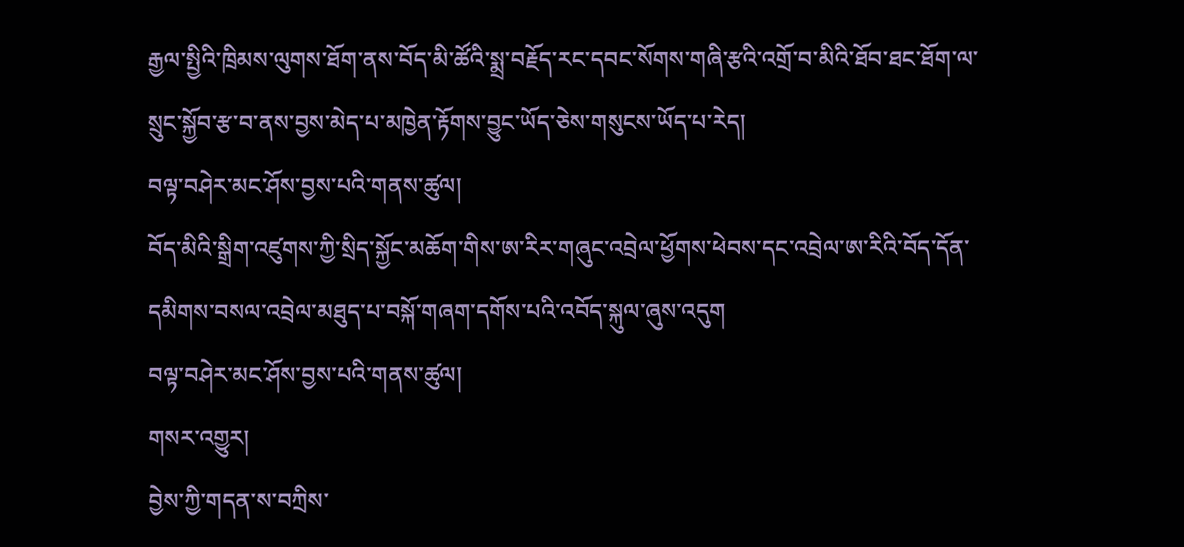རྒྱལ་སྤྱིའི་ཁྲིམས་ལུགས་ཐོག་ནས་བོད་མི་ཚོའི་སྨྲ་བརྗོད་རང་དབང་སོགས་གཞི་རྩའི་འགྲོ་བ་མིའི་ཐོབ་ཐང་ཐོག་ལ་སྲུང་སྐྱོབ་རྩ་བ་ནས་བྱས་མེད་པ་མཁྱེན་རྟོགས་བྱུང་ཡོད་ཅེས་གསུངས་ཡོད་པ་རེད།
བལྟ་བཤེར་མང་ཤོས་བྱས་པའི་གནས་ཚུལ།
བོད་མིའི་སྒྲིག་འཛུགས་ཀྱི་སྲིད་སྐྱོང་མཆོག་གིས་ཨ་རིར་གཞུང་འབྲེལ་ཕྱོགས་ཕེབས་དང་འབྲེལ་ཨ་རིའི་བོད་དོན་དམིགས་བསལ་འབྲེལ་མཐུད་པ་བསྐོ་གཞག་དགོས་པའི་འབོད་སྐུལ་ཞུས་འདུག
བལྟ་བཤེར་མང་ཤོས་བྱས་པའི་གནས་ཚུལ།
གསར་འགྱུར།
བྱེས་ཀྱི་གདན་ས་བཀྲིས་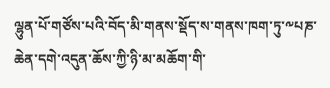ལྷུན་པོ་གཙོས་པའི་བོད་མི་གནས་སྡོད་ས་གནས་ཁག་ཏུ་༸པཎ་ཆེན་དགེ་འདུན་ཆོས་ཀྱི་ཉི་མ་མཆོག་གི་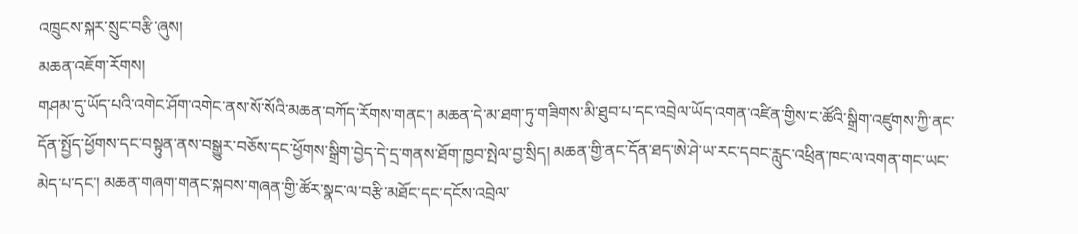འཁྲུངས་སྐར་སྲུང་བརྩི་ཞུས།
མཆན་འཇོག་རོགས།
གཤམ་དུ་ཡོད་པའི་འགེང་ཤོག་འགེང་ནས་སོ་སོའི་མཆན་བཀོད་རོགས་གནང་། མཆན་དེ་མ་ཐག་ཏུ་གཟིགས་མི་ཐུབ་པ་དང་འབྲེལ་ཡོད་འགན་འཛིན་གྱིས་ང་ཚོའི་སྒྲིག་འཛུགས་ཀྱི་ནང་དོན་སྤྱོད་ཕྱོགས་དང་བསྟུན་ནས་བསྒྱུར་བཅོས་དང་ཕྱོགས་སྒྲིག་བྱེད་དེ་དྲ་གནས་ཐོག་ཁྱབ་སྤེལ་བྱ་སྲིད། མཆན་གྱི་ནང་དོན་ཐད་ཨེ་ཤེ་ཡ་རང་དབང་རླུང་འཕྲིན་ཁང་ལ་འགན་གང་ཡང་མེད་པ་དང་། མཆན་གཞག་གནང་སྐབས་གཞན་གྱི་ཚོར་སྣང་ལ་བརྩི་མཐོང་དང་དངོས་འབྲེལ་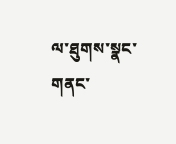ལ་ཐུགས་སྣང་གནང་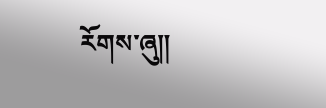རོགས་ཞུ༎